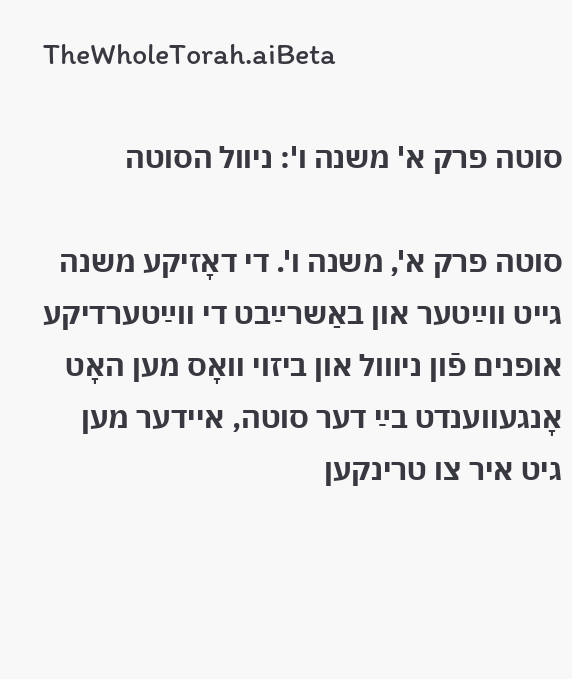TheWholeTorah.aiBeta

סוטה פרק א' משנה ו': ניוול הסוטה

סוטה פרק א', משנה ו'. די דאָזיקע משנה גייט װײַטער און באַשרײַבט די װײַטערדיקע אופנים פֿון ניװול און ביזוי װאָס מען האָט אָנגעװענדט בײַ דער סוטה, איידער מען גיט איר צו טרינקען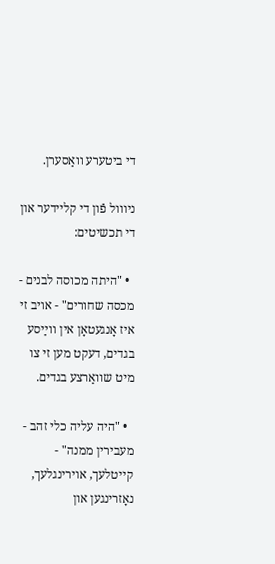די ביטערע װאַסערן.

ניװול פֿון די קליידער און די תכשיטים:

  • "היתה מכוסה לבנים - מכסה שחורים" - אױב זי איז אָנגעטאָן אין װײַסע בגדים, דעקט מען זי צו מיט שװאַרצע בגדים.

  • "היה עליה כלי זהב - מעבירין ממנה" - קײטלעך, אױרינגלעך, נאָזרינגען און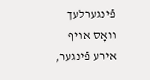פֿינגערלעך װאָס אױף אירע פֿינגער,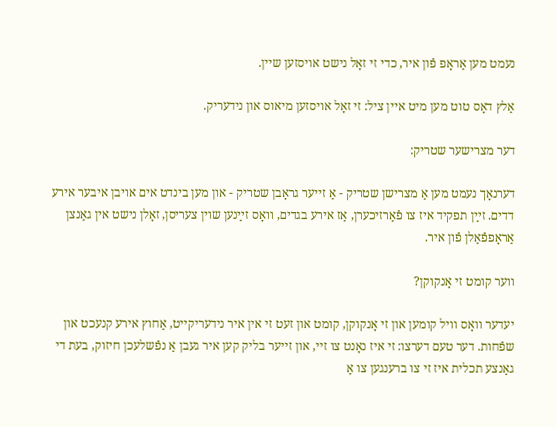נעמט מען אַראָפ פֿון איר, כדי זי זאָל נישט אױסזען שײן.

אַלץ דאָס טוט מען מיט אײן ציל: זי זאָל אױסזען מיאוס און נידעריק.

דער מצרישער שטריק:

דערנאָך נעמט מען אַ מצרישן שטריק - אַ זייער גראָבן שטריק - און מען בינדט אים אױבן איבער אירע דדים. זײַן תפקיד איז צו פֿאַרזיכערן, אַז אירע בגדים, װאָס זײַנען שױן צעריסן, זאָלן נישט אין גאַנצן אַראָפפֿאַלן פֿון איר.

װער קומט זי אָנקוקן?

יעדער װאָס װיל קומען און זי אָנקוקן, קומט און זעט זי אין איר נידעריקײט, אַחוץ אירע קנעכט און שפֿחות. דער טעם דערצו: זי איז נאָנט צו זײ, און זײער בליק קען איר געבן אַ נפֿשלעכן חיזוק, בעת די גאַנצע תכלית איז זי צו ברענגען צו אַ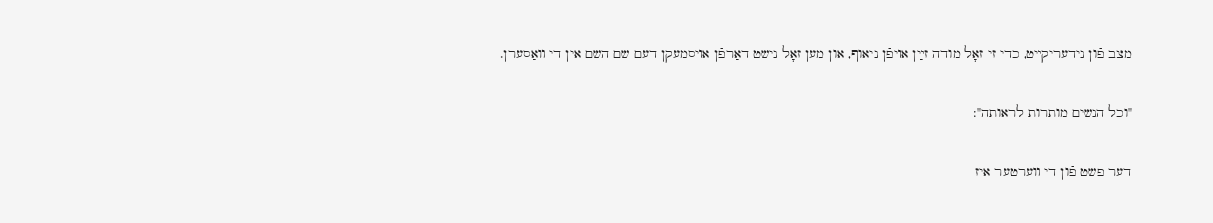מצב פֿון נידעריקײט, כדי זי זאָל מודה זײַן אױפֿן ניאוף, און מען זאָל נישט דאַרפֿן אױסמעקן דעם שם השם אין די װאַסערן.

"וכל הנשים מותרות לראותה":

דער פשט פֿון די װערטער איז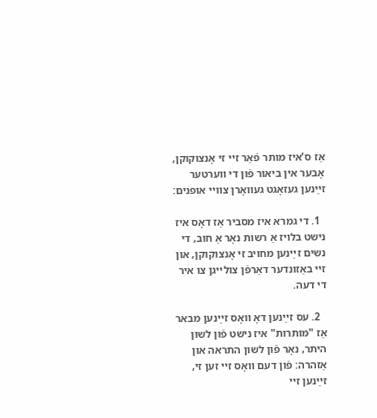אַז ס'איז מותר פֿאַר זײ זי אָנצוקוקן, אָבער אין ביאור פֿון די װערטער זײַנען געזאָגט געװאָרן צװײ אופנים:

  1. די גמרא איז מסביר אַז דאָס איז נישט בלױז אַ רשות נאָר אַ חוב, די נשים זײַנען מחויב זי אָנצוקוקן, און זײ באַזונדער דאַרפֿן צולײגן צו איר די דעה.

  2. עס זײַנען דאָ װאָס זײַנען מבאר אַז "מותרות" איז נישט פֿון לשון היתר, נאָר פֿון לשון התראה און אַזהרה: פֿון דעם װאָס זײ זען זי, זײַנען זײ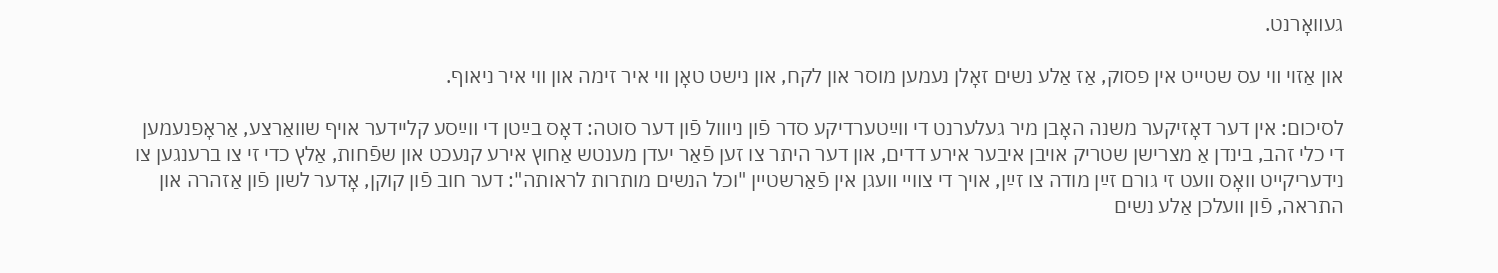געװאָרנט.

און אַזױ װי עס שטײט אין פסוק, אַז אַלע נשים זאָלן נעמען מוסר און לקח, און נישט טאָן װי איר זימה און װי איר ניאוף.

לסיכום: אין דער דאָזיקער משנה האָבן מיר געלערנט די װײַטערדיקע סדר פֿון ניװול פֿון דער סוטה: דאָס בײַטן די װײַסע קליידער אױף שװאַרצע, אַראָפנעמען די כלי זהב, בינדן אַ מצרישן שטריק אױבן איבער אירע דדים, און דער היתר צו זען פֿאַר יעדן מענטש אַחוץ אירע קנעכט און שפֿחות, אַלץ כדי זי צו ברענגען צו נידעריקײט װאָס װעט זי גורם זײַן מודה צו זײַן, אױך די צװײ װעגן אין פֿאַרשטײן "וכל הנשים מותרות לראותה": דער חוב פֿון קוקן, אָדער לשון פֿון אַזהרה און התראה, פֿון װעלכן אַלע נשים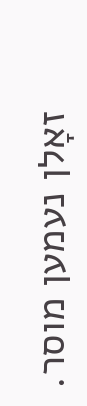זאָלן נעמען מוסר.